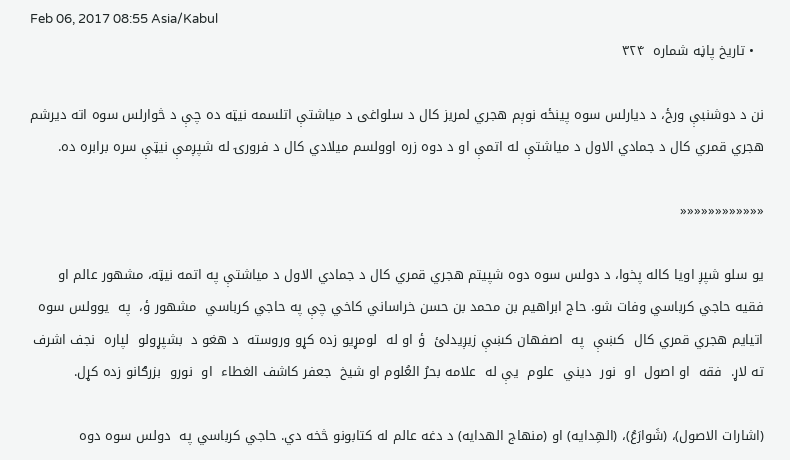Feb 06, 2017 08:55 Asia/Kabul
  • تاریخ پاڼه شماره  ۳۲۴

نن د دوشنبې ورځ، د دیارلس سوه پینځه نوېم هجري لمریز کال د سلواغی د میاشتې اتلسمه نیټه ده چې د څوارلس سوه اته دیرشم هجري قمري کال د جمادي الاول د میاشتې له اتمې او د دوه زره اوولسم میلادي کال د فرورۍ له شپږمې نیټې سره برابره ده.

««««««««««««

یو سلو شپږ اویا کاله پخوا، د دولس سوه دوه شپیتم هجري قمري کال د جمادي الاول د میاشتې په اتمه نیټه، مشهور عالم او فقیه حاجي کرباسي وفات شو. حاج ابراهیم بن محمد بن حسن خراساني کاخي چې په حاجي کرباسي  مشهور ؤ،  په  یوولس سوه اتیایم هجري قمري کال  کښې  په  اصفهان کښې زیږیدلئ  ؤ او له  لومړیو زده کړو وروسته  د هغو د  بشپړولو  لپاره  نجف اشرف ته لاړ.  فقه  او اصول  او  نور  دیني  علوم  یې له  علامه بحرُ العُلوم او شیخ  جعفر کاشف الغطاء  او  نورو  بزرګانو زده کړل.

(اشارات الاصول)، (شَوارَعُ)، (الهِدایه) او (منهاج الهدایه) د دغه عالم له کتابونو څخه دي. حاجي کرباسي په  دولس سوه دوه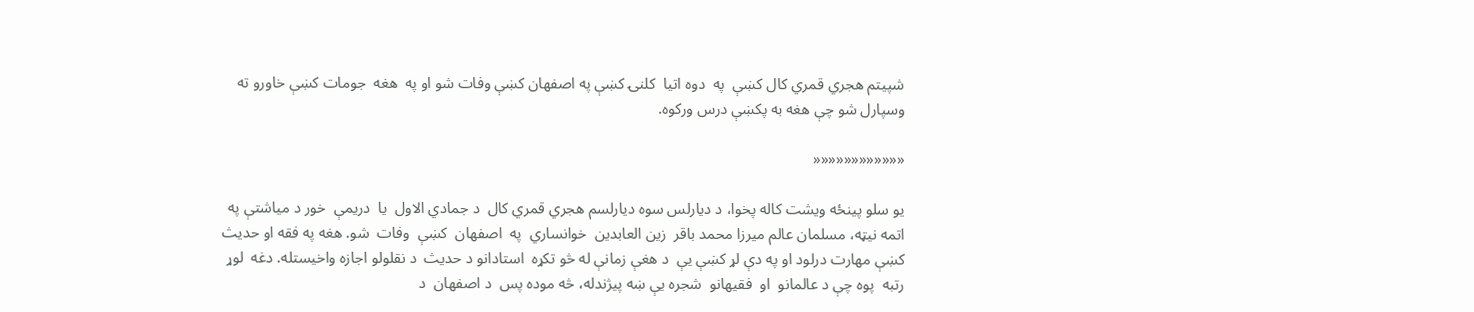شپیتم هجري قمري کال کښې  په  دوه اتیا  کلنۍ کښې په اصفهان کښې وفات شو او په  هغه  جومات کښې خاورو ته  وسپارل شو چې هغه به پکښې درس ورکوه.

««««««««««««

یو سلو پینځه ویشت کاله پخوا، د دیارلس سوه دیارلسم هجري قمري کال  د جمادي الاول  یا  دریمې  خور د میاشتې په اتمه نیټه، مسلمان عالم میرزا محمد باقر  زین العابدین  خوانساري  په  اصفهان  کښې  وفات  شو. هغه په فقه او حدیث کښې مهارت درلود او په دې لړ کښې یې  د هغې زمانې له څو تکړه  استادانو د حدیث  د نقلولو اجازه واخیستله. دغه  لوړ رتبه  پوه چې د عالمانو  او  فقیهانو  شجره یې ښه پیژندله، څه موده پس  د اصفهان  د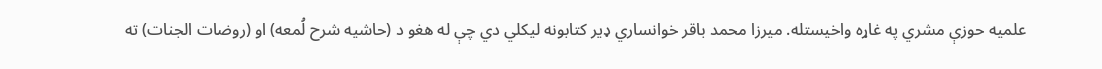علمیه حوزې مشري په غاړه واخیستله. میرزا محمد باقر خوانساري ډیر کتابونه لیکلي دي چې له هغو د (حاشیه شرح لُمعه) او (روضات الجنات) ته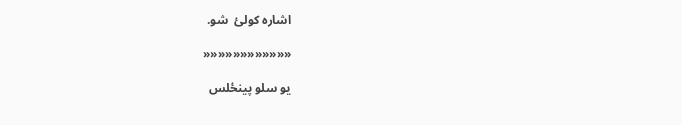اشاره کولئ  شو.

««««««««««««

یو سلو پینځلس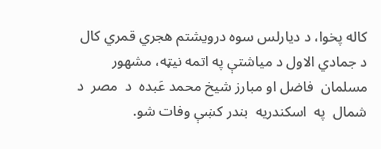کاله پخوا، د دیارلس سوه درویشتم هجري قمري کال د جمادي الاول د میاشتې په اتمه نیټه، مشهور مسلمان  فاضل او مبارز شیخ محمد عَبده  د  مصر  د  شمال  په  اسکندریه  بندر کښې وفات شو.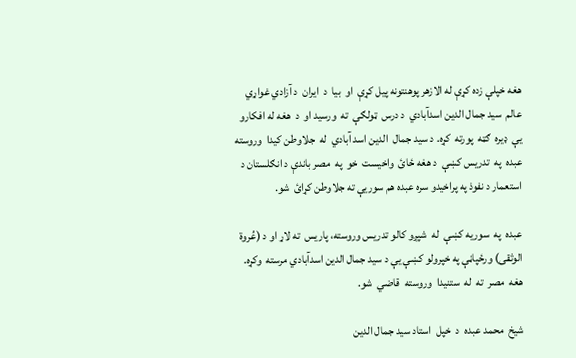هغه خپلې زده کړې له الازهر پوهنتونه پیل کړې  او  بیا  د  ایران  د آزادي غواړي  عالم  سید جمال الدین اسدآبادي  د درس  ټولګې  ته  ورسید او  د  هغه له افکارو یې  ډیره  ګټه  پورته  کړه. د سید جمال  الدین اسد آبادي  له  جلاوطن کیدا  وروسته  عبده  په  تدریس کښې  د هغه ځائ  واخیست  خو  په  مصر باندې د انګلستان د استعمار د نفوذ په پراخیدو سره عبده هم سوریې ته جلاوطن کړائ  شو.

عبده  په  سوریه کښې  له  شپږو کالو تدریس وروسته، پاریس  ته لاړ او د (عُروة الوثقی) ورځپاڼې په خپرولو کښې یې د سید جمال الدین اسدآبادي مرسته  وکړه. هغه  مصر  ته  له  ستنیدا  وروسته  قاضي  شو.

شیخ  محمد عبده  د  خپل  استاد سید جمال الدین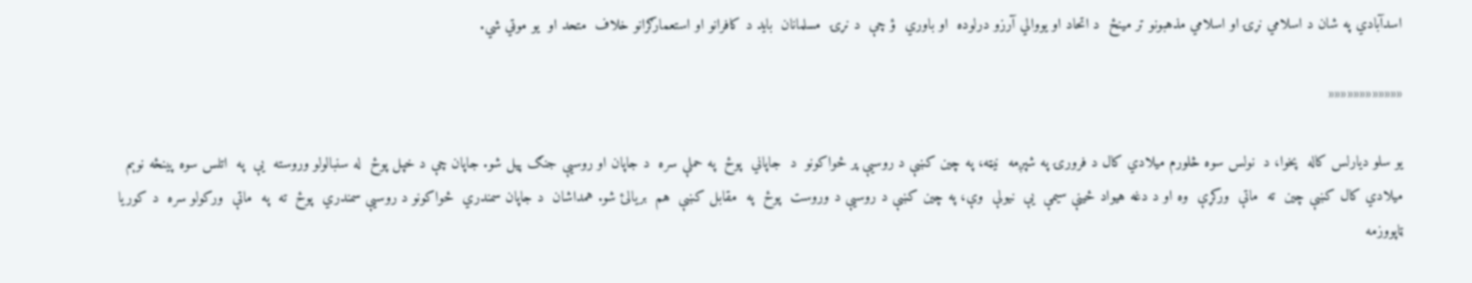اسدآبادي په شان د اسلامي نړۍ او اسلامي مذهبونو تر مینځ  د اتحاد او یووالي آرزو درلوده  او باوري  ؤ چې  د نړۍ  مسلمانان  باید د کافرانو او استعمارګرانو خلاف  متحد او  یو موټي شي.

««««««««««««

یو سلو دیارلس کاله  پخوا، د  نولس سوه څلورم میلادي کال د فرورۍ په شپږمه  نیټه، په چین کښې د روسیې پر ځواکونو  د  جاپاني  پوځ  په حملې سره  د جاپان او روسیې جنګ پیل شو. جاپان چې د خپل پوځ  له سنبالولو وروسته  یې  په  اتلس سوه پینځه نوېم  میلادي کال کښې چین  ته  ماتې  ورکړې  وه او د دغه هیواد ځینې سیمې  یې  نیولې  وې، په چین کښې د روسیې د وروست  پوځ  په  مقابل کښې  هم  بریالئ شو. همداشان  د جاپان سمندري  ځواکونو د روسیې سمندري  پوځ  ته  په  ماتې  ورکولو سره  د کوریا ټاپووزمه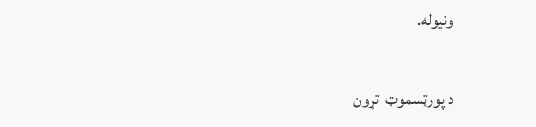ونیوله.

د پورټسموټ  تړون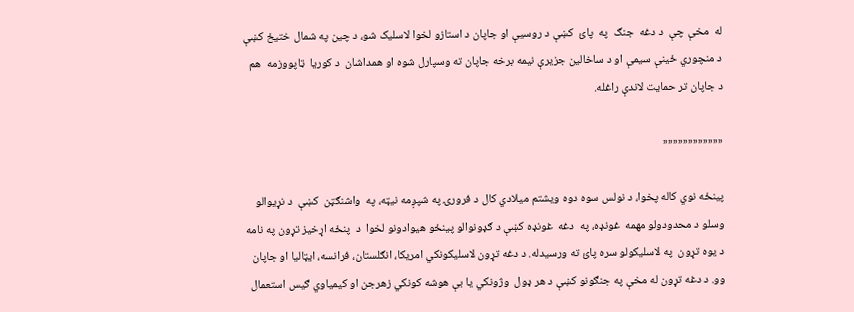له  مخې چې  د دغه  جنګ  په  پائ  کښې د روسیې او جاپان د استازو لخوا لاسلیک شو، د چین په شمال ختیځ کښې د منچوري ځینې سیمې او د ساخالین جزیرې نیمه برخه جاپان ته وسپارل شوه او همداشان  د کوریا  ټاپووزمه  هم  د جاپان تر حمایت لاندې راغله.

««««««««««««

پینځه نوي کاله پخوا، د نولس سوه دوه ویشتم میلادي کال د فرورۍ په شپږمه نیټه، په  واشنګټن  کښې  د نړیوالو وسلو د محدودولو مهمه  غونډه، په  دغه  غونډه کښې د ګډونوالو پینځو هیوادونو لخوا  د  پنځه اړخیز تړون په نامه د یوه تړون  په لاسلیکولو سره پائ ته ورسیدله. د دغه تړون لاسلیکونکي امریکا، انګلستان، فرانسه، ایټالیا او جاپان  وو. د دغه تړون له مخې په جنګونو کښې د هر ډول  وژونکي یا بې هوشه کونکي زهرجن او کیمیاوي ګیس استعمال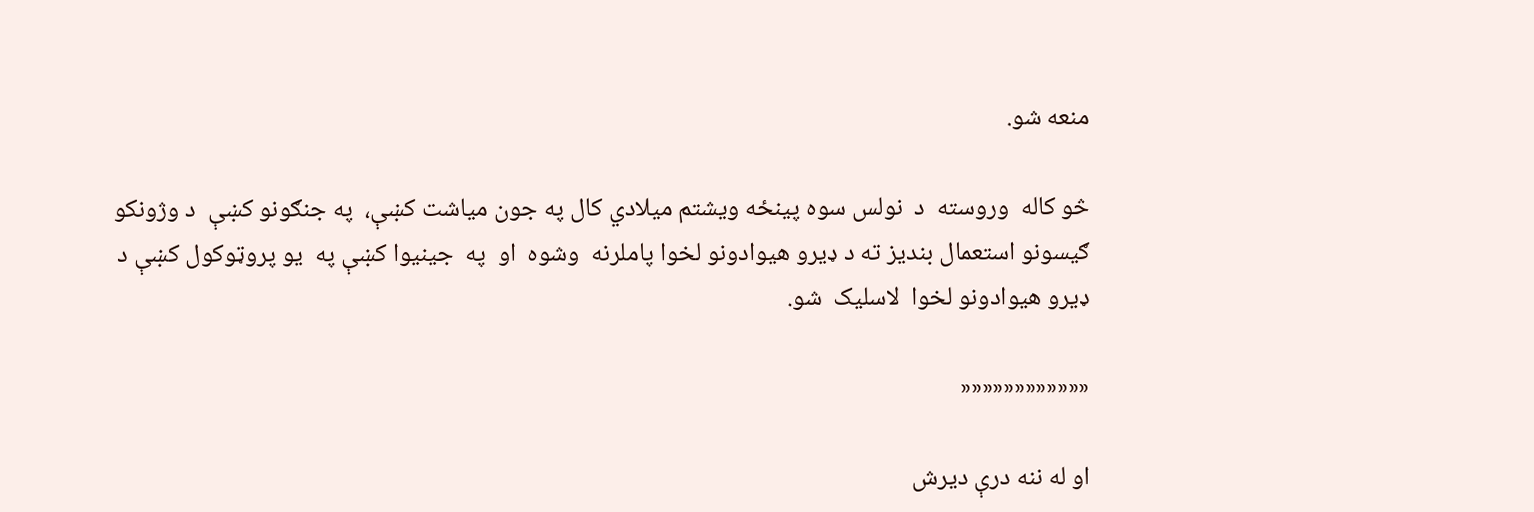منعه شو.

څو کاله  وروسته  د  نولس سوه پینځه ویشتم میلادي کال په جون میاشت کښې،  په جنګونو کښې  د وژونکو ګیسونو استعمال بندیز ته د ډیرو هیوادونو لخوا پاملرنه  وشوه  او  په  جینیوا کښې په  یو پروټوکول کښې د ډیرو هیوادونو لخوا  لاسلیک  شو.

««««««««««««

او له ننه درې دیرش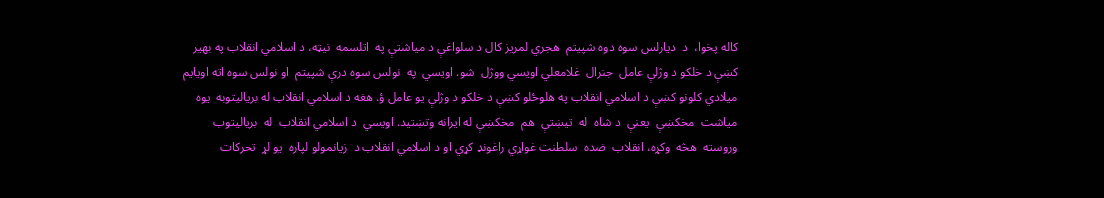کاله پخوا،  د  دیارلس سوه دوه شپیتم  هجري لمریز کال د سلواغې د میاشتې په  اتلسمه  نیټه، د اسلامي انقلاب په بهیر کښې د خلکو د وژلې عامل  جنرال  غلامعلي اویسي ووژل  شو. اویسي  په  نولس سوه درې شپیتم  او نولس سوه اته اویایم  میلادي کلونو کښې د اسلامي انقلاب په هلوځلو کښې د خلکو د وژلې یو عامل ؤ. هغه د اسلامي انقلاب له بریالیتوبه  یوه میاشت  مخکښې  یعنې  د شاه  له  تیښتې  هم  مخکښې له ایرانه وتښتید. اویسي  د اسلامي انقلاب  له  بریالیتوب  وروسته  هڅه  وکړه، انقلاب  ضده  سلطنت غواړي راغونډ کړي او د اسلامي انقلاب د  زیانمولو لپاره  یو لړ  تحرکات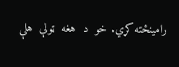رامینځته کړي. خو  د  هغه  ټولې  هلې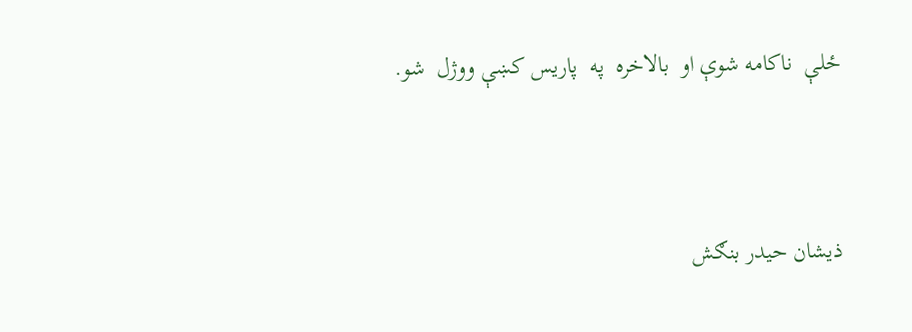ځلې  ناکامه شوې او  بالاخره  په  پاریس کښې ووژل  شو.



ذیشان حیدر بنګش